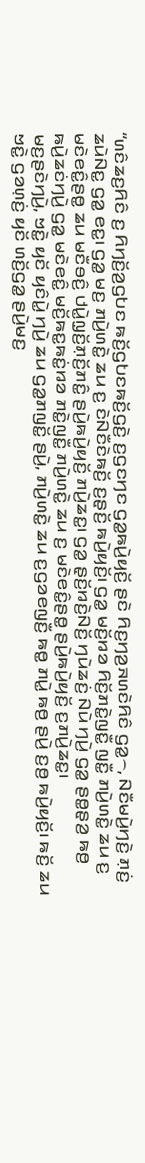“ꤛꤢꤨꤘꤢ꤬ꤖꤢꤨ ꤢ꤬ ꤖꤚꤢꤩ꤬ꤤ꤬ꤞꤝꤢ ꤒꤢꤩ꤬ꤞꤝꤢꤒꤢꤩ꤬ꤞꤢꤧ꤬ ꤢ꤬ꤞꤢꤚꤢ ꤞꤤ꤭ꤒꤣꤧ꤬ꤟꤢꤩ꤬ ꤔꤢꤧ ꤖꤢ꤬ꤚꤤ꤬ꤏꤛꤢꤧꤖꤢꤨ ꤞꤤ꤭꤮, ꤡꤢꤪꤗꤣꤧ꤬ꤚꤢꤧ꤬ ꤊ꤫ꤢꤦ꤬ ꤘꤣꤧꤡꤢ꤭ ꤞꤤ꤭ ꤕꤢ꤭꤯ ꤞꤤ꤭ ꤗꤢ꤬ ꤊꤣꤧ꤬ꤛꤢꤧ꤭ ꤘꤣ ꤢ꤬ ꤢꤧꤡꤢꤪꤢꤧꤒꤢꤩ꤬ ꤢ꤬ꤔ꤫ꤢꤩ꤬ ꤒꤣꤧ꤬ꤟꤢꤩ꤬꤯ ꤞꤤ꤭ ꤗꤢꤩ꤬ꤙꤤ ꤖꤢꤩ꤬ꤊꤢꤧ꤭ꤜꤢꤪ꤭ ꤜꤢꤪ꤭ ꤊꤣꤧ꤬ꤛꤢꤧ꤭ ꤘꤣ ꤢ꤬ ꤗꤢꤧꤕꤢꤨ꤭ꤔꤥ꤭ ꤘꤣ ꤗꤢꤪꤋꤢꤨ꤬ ꤓꤣꤧ꤭ꤜ꤫ꤢꤩ꤬ꤊ꤫ꤢꤩ꤬ꤊꤢꤨ꤭ ꤔꤣꤧ꤬ꤒꤣꤧ꤬ꤟꤢꤩ꤬ ꤊꤣꤧ꤬ꤘꤢ꤭꤯ ꤞꤤ꤭ ꤔ꤫ꤢꤩ꤬ꤙꤢꤧ꤬ꤡꤢꤩ꤬ ꤚꤣꤧꤘꤢꤦ꤬ ꤡꤣꤧ ꤚꤣꤧ꤬ ꤞꤤ꤭ ꤔꤥ꤭ꤔ꤫ꤤ꤬ ꤒꤥ꤬ ꤒꤣꤧ꤬ꤘꤢꤦꤚꤣꤧ꤬ ꤞꤤ꤭ ꤗꤢꤧꤕꤢꤨ꤭ ꤗꤢꤩ꤬ꤒꤢ꤭ꤒꤢꤦ꤭ꤙꤤ ꤊꤢꤧ꤭ꤜꤢꤪ꤭ ꤊꤣꤧ꤬ꤛꤢꤧ꤭ ꤘꤣ ꤢ꤬ ꤗꤢꤧꤕꤢꤨ꤭ꤔꤥ꤭ ꤔꤣꤧ꤬ꤒꤣꤧ꤬ꤟꤢꤩ꤬ ꤢ꤬ꤊꤣꤧ꤬ꤘꤢ꤭꤯
ꤗꤢ꤬ꤔꤢꤧꤚꤣꤧ꤬, ꤠꤢꤧ꤭ ꤟꤢꤩ ꤟꤢꤨꤣꤧ꤭ ꤚꤣꤧ꤬ ꤘꤣ ꤞꤤ꤭ꤊꤜꤢꤩ꤭ ꤔꤣꤧ꤬, ꤊꤣꤧ꤬ꤛꤢꤧ꤭ ꤘꤣ ꤢ꤬ꤞꤤꤕꤜꤢꤪ꤬ ꤒꤥ꤭ ꤊꤣꤧ꤭ ꤒꤥ꤬ ꤔꤣꤧ꤬ ꤢ꤬ꤥ꤬ ꤒꤣꤧ꤬ꤟꤢꤩ꤬꤯ ꤒꤢꤩ꤬ ꤘꤣ ꤠꤢꤧ꤭ ꤞꤤꤛ꤫ꤢꤦ꤬ ꤟꤢꤩ ꤛꤢꤩ꤬ꤞꤤ꤭ ꤔꤣꤧ꤬ꤗꤢ꤬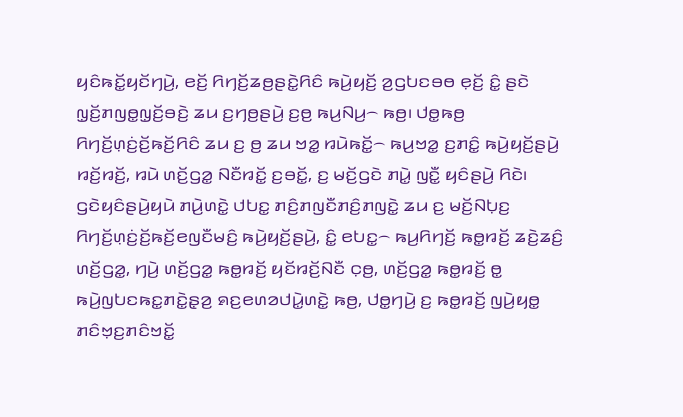ꤟꤢꤨꤒꤢꤩ꤭ꤟꤢꤩꤚꤣꤧ꤬, ꤕꤢꤩ꤬ ꤖꤚꤢꤩ꤬ꤘꤥ꤬ꤔꤢꤧ꤭ꤖꤢꤨ ꤒꤣꤧ꤬ꤟꤢꤩ꤬ ꤤ꤬ꤞꤝꤢꤋꤥ ꤕ꤫ꤢꤩ꤬ ꤢꤨ꤭ ꤔꤢꤧ ꤜ꤫ꤢꤩ꤬ꤊꤜꤥ꤭ꤜ꤫ꤢꤩ꤬ꤋꤢꤧ꤬ ꤘꤣ ꤢ꤬ꤚꤥ꤬ꤔꤣꤧ꤬ ꤢ꤬ꤥ꤬ ꤒꤣ꤬ꤡꤣ꤬꤮ ꤒꤥ꤬꤯ ꤓꤥ꤭ꤒꤥ꤬ ꤖꤚꤢꤩ꤬ꤛ꤫ꤢꤦ꤬ꤢꤩ꤬ꤒꤢꤩ꤬ꤖꤢꤨ ꤘꤣ ꤢ꤬ ꤥ꤬ ꤘꤣ ꤠꤤ꤭ ꤙꤣꤧꤒꤢꤩ꤭꤮ ꤒꤣ꤬ꤠꤤ꤭ ꤢ꤬ꤊꤢꤨ꤭ ꤒꤣꤧ꤬ꤟꤢꤩ꤬ꤔꤣꤧ꤬ ꤙꤢꤩ꤬ꤙꤢꤩ꤬, ꤙꤣꤧ ꤛꤢꤩ꤬ꤞꤤ꤭ ꤡꤢꤪꤙꤢꤩ꤭ ꤢ꤬ꤋꤢꤩ꤭, ꤢ꤬ ꤗꤢꤩ꤬ꤞꤢꤧ ꤊꤣꤧ꤭ ꤜꤢꤪ꤭ ꤟꤢꤨꤔꤣꤧ꤬ ꤖꤢꤧ꤯
ꤞꤢꤧꤟꤢꤨꤔꤣꤧ꤬ꤟꤣꤧ ꤊꤣꤧ꤬ꤛꤢꤧ꤭ ꤓꤝꤢ꤭ ꤊꤢꤨ꤬ꤊꤜꤢꤪꤊꤢꤨ꤬ꤊꤜꤢꤧ꤭ ꤘꤣ ꤢ꤬ ꤗꤢꤩ꤬ꤡꤝ꤫ꤢ꤬ ꤖꤚꤢꤩ꤬ꤛ꤫ꤢꤦ꤬ꤢꤩ꤬ꤒꤢꤩ꤬ꤕꤜꤢꤪꤗꤢꤨ꤬ ꤒꤣꤧ꤬ꤟꤢꤩ꤬ꤔꤣꤧ꤬, ꤢꤨ꤭ ꤕꤝꤢ꤭꤮ ꤒꤣ꤬ꤖꤚꤢꤩ꤬ ꤒꤥ꤭ꤙꤢꤩ꤬ ꤘꤢꤧ꤬ꤘꤢꤨ꤬ ꤛꤢꤩ꤬ꤞꤤ꤭, ꤚꤣꤧ꤬ ꤛꤢꤩ꤬ꤞꤤ꤭ ꤒꤥ꤭ꤙꤢꤩ꤬ ꤟꤢꤩꤙꤢꤩ꤬ꤡꤢꤪ ꤍ꤫ꤥ꤬, ꤛꤢꤩ꤬ꤞꤤ꤭ ꤒꤥ꤭ꤙꤢꤩ꤬ ꤥ꤭ ꤒꤣꤧ꤬ꤜꤝꤢꤒꤢ꤭ꤊꤢꤧ꤭ꤔ꤫ꤤ꤬ ꤎꤢ꤬ꤕꤛꤤꤓꤣꤧ꤭ꤛꤢꤧ꤭ ꤒꤥ꤬, ꤓꤥ꤭ꤚꤣꤧ꤬ ꤢ꤬ ꤒꤥ꤭ꤙꤢꤩ꤬ ꤜꤣꤧ꤬ꤟꤥ꤭ ꤊꤢꤨꤠ꤫ꤢ꤬ꤊꤢꤨꤠꤢꤩ꤭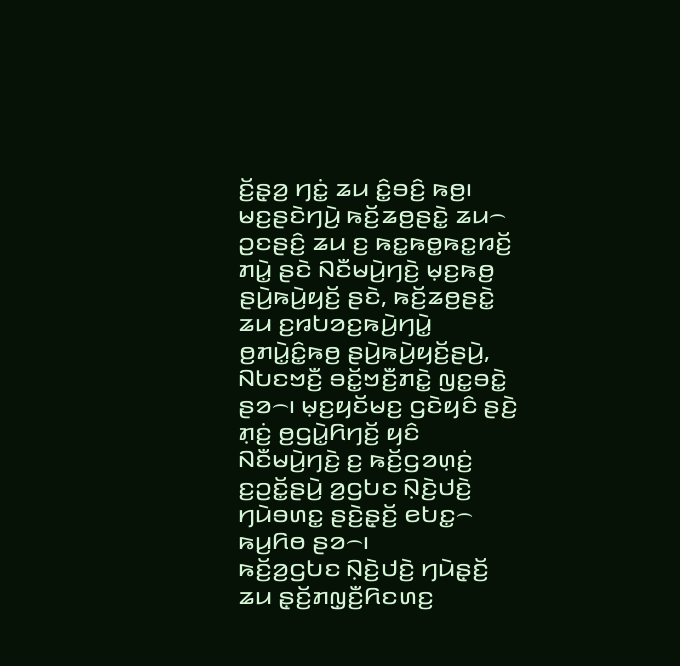ꤢꤩ꤬ꤔ꤫ꤤ꤬ ꤚꤢꤦ꤭ ꤘꤣ ꤢꤨ꤭ꤋꤢꤨ꤬ ꤒꤥ꤬꤯
ꤗꤢ꤬ꤔꤢꤧꤚꤣꤧ꤬ ꤒꤢꤩ꤬ꤘꤥ꤬ꤔꤢꤧ꤭ ꤘꤣ꤮ ꤑꤢꤔꤢꤨ꤬ ꤘꤣ ꤢ꤬ ꤒꤢ꤭ꤒꤥ꤭ꤒꤢ꤭ꤙꤢꤩ꤬ ꤊꤣꤧ꤭ ꤔꤢꤧ ꤡꤢꤪꤗꤣꤧ꤬ꤚꤢꤧ꤬ ꤗ꤫ꤢ꤬ꤒꤥ꤬ ꤔꤣꤧ꤬ꤒꤣꤧ꤬ꤟꤢꤩ꤬ ꤔꤢꤧ, ꤒꤢꤩ꤬ꤘꤥ꤬ꤔꤢꤧ꤭ ꤘꤣ ꤢ꤬ꤙꤝꤤꤢ꤬ꤒꤣꤧ꤬ꤚꤣꤧ꤭ ꤥ꤬ꤊꤣꤧ꤭ꤢꤨ꤭ꤒꤥ꤬ ꤔꤣꤧ꤬ꤒꤣꤧ꤬ꤟꤢꤩ꤬ꤔꤣꤧ꤬, ꤡꤝꤢꤠꤢꤪ꤬ ꤋꤢꤩ꤭ꤠꤢꤪ꤬ꤊꤢꤧ꤭ ꤜꤢ꤭ꤋꤢꤧ꤭ ꤔꤤ꤮꤯ ꤗ꤫ꤢ꤬ꤟꤢꤩꤗꤢ꤬ ꤞꤢꤧꤟꤢꤨ ꤔꤢꤧ꤬ ꤊ꤫ꤢꤦ꤬ ꤥ꤬ꤞꤣꤧ꤭ꤖꤚꤢꤩ꤬ ꤟꤢꤨ ꤡꤢꤪꤗꤣꤧ꤬ꤚꤢꤧ꤬ ꤢ꤬ ꤒꤢꤩ꤬ꤞꤤꤛ꤫ꤢꤦ꤬ ꤢ꤬ꤑꤢꤩ꤭ꤔꤣꤧ꤬ ꤤ꤬ꤞꤝꤢ ꤡ꤫ꤢꤧ꤬ꤓꤢꤧ꤬ ꤚꤣꤧꤋꤛꤢ꤭ ꤔꤢꤧ꤬ꤔ꤫ꤢꤩ꤬ ꤕꤝꤢ꤭꤮ ꤒꤣ꤬ꤖꤥ ꤔꤤ꤮꤯
ꤒꤢꤩ꤬ꤤ꤬ꤞꤝꤢ ꤡ꤫ꤢꤧ꤬ꤓꤢꤧ꤬ ꤚꤣꤧꤔ꤫ꤢꤩ꤬ ꤘꤣ ꤔ꤫ꤢꤩ꤬ꤊꤜ꤫ꤢꤪ꤬ꤖꤢꤛꤢ꤬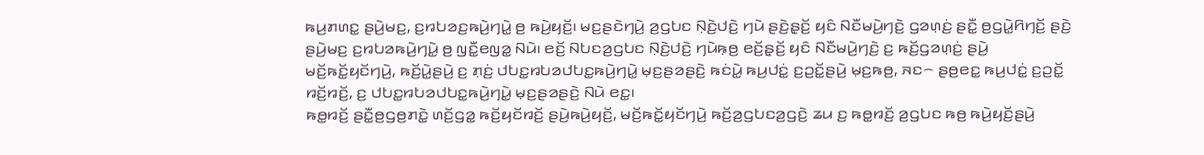ꤒꤣ꤬ꤊꤛꤢ꤭ ꤔꤣꤧ꤬ꤗꤢ꤬, ꤢ꤬ꤙꤝꤤꤢ꤬ꤒꤣꤧ꤬ꤚꤣꤧ꤭ ꤥ꤬ ꤒꤣꤧ꤬ꤟꤢꤩ꤬꤯ ꤗꤢ꤬ꤔꤢꤧꤚꤣꤧ꤬ ꤤ꤬ꤞꤝꤢ ꤡ꤫ꤢꤧ꤬ꤓꤢꤧ꤬ ꤚꤣꤧ ꤔꤢꤧ꤬ꤔ꤫ꤢꤩ꤬ ꤟꤢꤨ ꤡꤢꤪꤗꤣꤧ꤬ꤚꤢꤧ꤬ ꤞꤤꤛ꤫ꤢꤦ꤬ ꤔꤢꤪ꤭ ꤥ꤬ꤞꤣꤧ꤭ꤖꤚꤢꤩ꤬ ꤔꤢꤧ꤬ ꤔꤣꤧ꤬ꤗꤢ꤬ ꤢ꤬ꤙꤝꤤꤒꤣꤧ꤬ꤚꤣꤧ꤭ ꤥ꤬ ꤜꤢꤪ꤭ꤕꤜꤤ꤭ ꤡꤣꤧ꤯ ꤕꤢꤩ꤬ ꤡꤝꤢꤤ꤬ꤞꤝꤢ ꤡ꤫ꤢꤧ꤬ꤓꤢꤧ꤬ ꤚꤣꤧꤒ꤫ꤥ꤬ ꤕꤢꤩ꤬ꤔ꤫ꤢꤩ꤬ ꤟꤢꤨ ꤡꤢꤪꤗꤣꤧ꤬ꤚꤢꤧ꤬ ꤢ꤬ ꤒꤢꤩ꤬ꤞꤤꤛ꤫ꤢꤦ꤬ ꤔꤣꤧ꤬ ꤗꤢꤩ꤬ꤒꤢꤩ꤭ꤟꤢꤩꤚꤣꤧ꤬, ꤒꤢꤩ꤬ꤣꤧ꤭ꤔꤣꤧ꤬ ꤢ꤬ ꤊ꤫ꤢꤦ꤬ ꤓꤝꤢ꤭ꤙꤝꤤꤓꤝꤢ꤭ꤒꤣꤧ꤬ꤚꤣꤧ꤭ ꤗ꤫ꤢ꤬ꤔꤤꤔꤢꤧ꤬ ꤒꤢꤦꤣꤧ꤭ ꤒꤣ꤬ꤓꤢꤦ꤭ ꤢ꤬ꤑꤢꤩ꤭ꤔꤣꤧ꤬ ꤗ꤫ꤢ꤬ꤒꤥ꤬, ꤏꤢ꤮ ꤔꤥ꤬ꤕꤢ꤭ ꤒꤣ꤬ꤓꤢꤦ꤭ ꤢ꤬ꤑꤢꤩ꤭ ꤙꤢꤩ꤬ꤙꤢꤩ꤬, ꤢ꤬ ꤓꤝꤢ꤭ꤙꤝꤤꤓꤝꤢ꤭ꤒꤣꤧ꤬ꤚꤣꤧ꤭ ꤗ꤫ꤢ꤬ꤔꤤꤔꤢꤧ꤬ ꤡꤣꤧ ꤕꤢ꤭꤯
ꤒꤥ꤭ꤙꤢꤩ꤬ ꤔꤢꤪ꤭ꤥ꤬ꤞꤥ꤬ꤊꤢꤧ꤭ ꤛꤢꤩ꤬ꤞꤤ꤭ ꤒꤢꤩ꤬ꤟꤢꤩꤙꤢꤩ꤬ ꤔꤣꤧ꤬ꤒꤣꤧ꤬ꤟꤢꤩ꤬, ꤗꤢꤩ꤬ꤒꤢꤩ꤭ꤟꤢꤩꤚꤣꤧ꤬ ꤒꤢꤩ꤬ꤤ꤬ꤞꤝꤢꤤ꤬ꤞꤢꤧ꤬ ꤘꤣ ꤢ꤬ ꤒꤥ꤭ꤙꤢꤩ꤬ ꤤ꤬ꤞꤝꤢ ꤒꤥ꤬ ꤒꤣꤧ꤬ꤟꤢꤩ꤬ꤔꤣꤧ꤬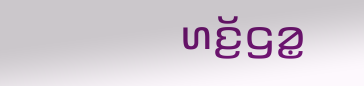ꤛꤢꤩ꤬ꤞꤤ꤭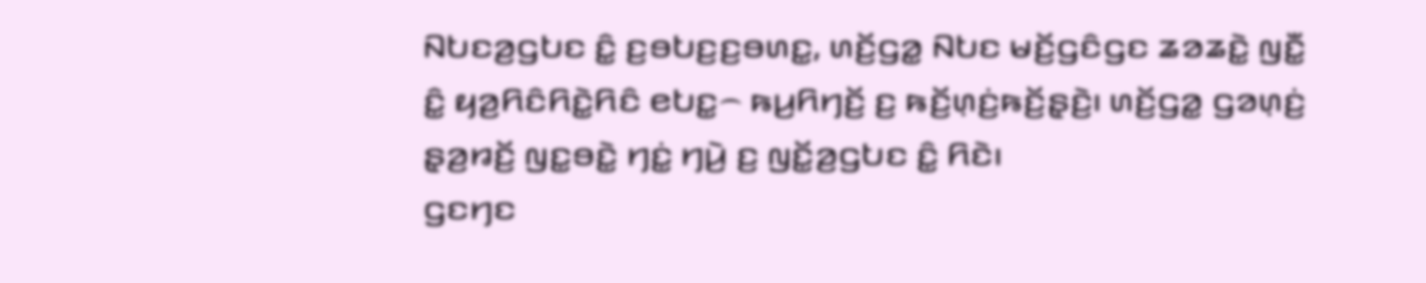ꤡꤝꤢꤤ꤬ꤞꤝꤢ ꤢꤨ꤭ ꤢ꤬ꤋꤝꤢ꤬ꤢ꤬ꤋꤛꤢ꤭, ꤛꤢꤩ꤬ꤞꤤ꤭ ꤡꤝꤢ ꤗꤢꤩ꤬ꤞꤢꤨꤞꤢ ꤘꤤꤘꤢꤧ꤭ ꤜꤢꤪ꤭ ꤢꤨ꤭ ꤟꤤ꤬ꤖꤢꤨꤖꤢꤧ꤭ꤖꤢꤨ ꤕꤝꤢ꤭꤮ ꤒꤣ꤬ꤖꤚꤢꤩ꤬ ꤢ꤬ ꤒꤢꤩ꤬ꤛ꤫ꤢꤦ꤬ꤒꤢꤩ꤬ꤔ꤫ꤢꤧ꤬꤯ ꤛꤢꤩ꤬ꤞꤤ꤭ ꤞꤤꤛ꤫ꤢꤦ꤬ ꤔ꤫ꤤ꤬ꤙꤢꤩ꤬ ꤜꤢ꤭ꤋꤢꤧ꤭ ꤚꤢꤦ꤭ ꤚꤣꤧ꤬ ꤢ꤬ ꤜꤢꤩ꤭ꤤ꤬ꤞꤝꤢ ꤢꤨ꤭ ꤖꤢꤧ꤯
ꤞꤢꤚꤢ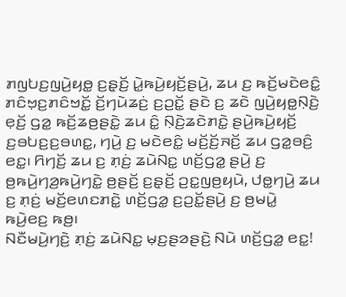ꤊꤜꤝꤢ꤬ꤜꤣꤧ꤬ꤟꤥ꤭ ꤢ꤬ꤔ꤫ꤢꤩ꤬ ꤣꤧ꤭ꤒꤣꤧ꤬ꤟꤢꤩ꤬ꤔꤣꤧ꤬, ꤘꤣ ꤢ꤬ ꤒꤢꤩ꤬ꤗꤢꤧꤕꤢꤨ꤭ ꤊꤢꤨꤠ꤫ꤢ꤬ꤊꤢꤨꤠꤢꤩ꤭ ꤢꤩ꤬ꤚꤣꤧꤘꤢꤦ꤬ ꤢ꤬ꤑꤢꤩ꤭ ꤔꤢꤧ ꤢ꤬ ꤘꤢꤧ ꤜꤣꤧ꤬ꤟꤥ꤭ꤡ꤫ꤢꤧ꤬ ꤕ꤫ꤢꤩ꤬ ꤞꤤ꤭ ꤒꤢꤩ꤬ꤘꤥ꤬ꤔꤢꤧ꤭ ꤘꤣ ꤢꤨ꤭ ꤡ꤫ꤢꤧ꤬ꤘꤢꤧꤊꤢꤧ꤭ ꤔꤣꤧ꤬ꤒꤣꤧ꤬ꤟꤢꤩ꤬ ꤢ꤬ꤋꤝꤢ꤬ꤢ꤬ꤋꤛꤢ꤭, ꤚꤣꤧ꤬ ꤢ꤬ ꤗꤢꤧꤕꤢꤨ꤭ ꤗꤢꤩ꤬ꤢꤩ꤬ꤏꤢꤩ꤬ ꤘꤣ ꤞꤤ꤭ꤋꤢꤨ꤬ ꤕꤢ꤭꤯ ꤖꤚꤢꤩ꤬ ꤘꤣ ꤢ꤬ ꤊ꤫ꤢꤦ꤬ ꤘꤣꤧꤡꤢ꤭ ꤛꤢꤩ꤬ꤞꤤ꤭ ꤔꤣꤧ꤬ ꤢ꤬ ꤥ꤬ꤒꤣꤧ꤬ꤚꤤ꤬ꤒꤣꤧ꤬ꤚꤢꤧ꤭ ꤥ꤬ꤔꤢꤩ꤬ ꤢ꤬ꤔ꤫ꤢꤩ꤬ ꤑꤢ꤭ꤜꤥ꤬ꤟꤣꤧ, ꤓꤥ꤭ꤚꤣꤧ꤬ ꤘꤣ ꤢ꤬ ꤊ꤫ꤢꤦ꤬ ꤗꤢꤩ꤬ꤕꤛꤢꤊꤢꤧ꤭ ꤛꤢꤩ꤬ꤞꤤ꤭ ꤢ꤬ꤑꤢꤩ꤭ꤔꤣꤧ꤬ ꤢ꤬ ꤥ꤬ꤗꤣꤧ꤭ ꤒꤣꤧ꤬ꤕꤢ꤬ ꤒꤥ꤬꤯
ꤡꤢꤪꤗꤣꤧ꤬ꤚꤢꤧ꤬ ꤊ꤫ꤢꤦ꤬ ꤘꤣꤧꤡꤢ꤭ ꤗ꤫ꤢ꤬ꤔꤤꤔꤢꤧ꤬ ꤡꤣꤧ ꤛꤢꤩ꤬ꤞꤤ꤭ ꤕꤢ꤭!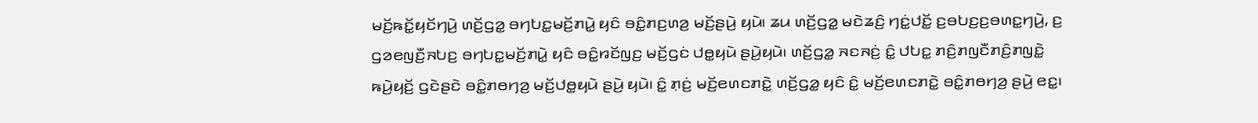ꤗꤢꤩ꤬ꤒꤢꤩ꤭ꤟꤢꤩꤚꤣꤧ꤬ ꤛꤢꤩ꤬ꤞꤤ꤭ ꤋꤚꤝꤢ꤭ꤗꤢꤩ꤬ꤊꤣꤧ꤭ ꤟꤢꤨ ꤋꤢꤨ꤭ꤊꤢ꤬ꤛꤤ꤬ ꤗꤢꤩ꤬ꤔꤣꤧ꤬ ꤟꤣꤧ꤯ ꤘꤣ ꤛꤢꤩ꤬ꤞꤤ꤭ ꤗꤢꤧꤘꤢꤨ꤬ ꤚꤢꤦ꤭ꤓꤢꤩ꤭ ꤢ꤬ꤋꤝꤢ꤬ꤢ꤬ꤋꤛꤢ꤭ꤚꤣꤧ꤬, ꤢ꤬ ꤞꤤꤕꤜꤢꤪ꤬ꤏꤝꤢ꤬ ꤋꤚꤝꤢ꤭ꤗꤢꤩ꤬ꤊꤣꤧ꤭ ꤟꤢꤨ ꤋꤢꤨ꤭ꤙꤢꤩꤜꤢ꤬ ꤗꤢꤩ꤬ꤞꤢꤦ ꤓꤥ꤭ꤟꤣꤧ ꤔꤣꤧ꤬ꤟꤣꤧ꤯ ꤛꤢꤩ꤬ꤞꤤ꤭ ꤏꤢꤏꤢꤦ꤬ ꤢꤨ꤭ ꤓꤝꤢ꤭ ꤊꤢꤨ꤬ꤊꤜꤢꤪꤊꤢꤨ꤬ꤊꤜꤢꤧ꤭ ꤒꤣꤧ꤬ꤟꤢꤩ꤬ ꤞꤢꤧꤔꤢꤧ ꤋꤢꤨ꤭ꤊꤥꤚꤤ꤬ ꤗꤢꤩ꤬ꤓꤥ꤭ꤟꤣꤧ ꤔꤣꤧ꤬ ꤟꤣꤧ꤯ ꤢꤨ꤭ ꤊ꤫ꤢꤦ꤬ ꤗꤢꤩ꤬ꤕꤛꤢꤊꤢꤧ꤭ ꤛꤢꤩ꤬ꤞꤤ꤭ ꤟꤢꤨ ꤢꤨ꤭ ꤗꤢꤩ꤬ꤕꤛꤢꤊꤢꤧ꤭ ꤋꤢꤨ꤭ꤊꤥꤚꤤ꤬ ꤔꤣꤧ꤬ ꤕꤢ꤭꤯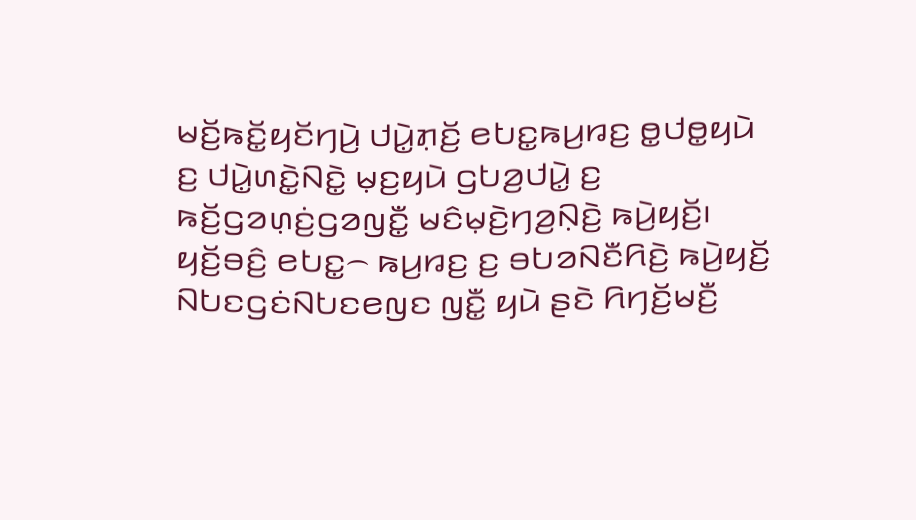ꤗꤢꤩ꤬ꤒꤢꤩ꤭ꤟꤢꤩꤚꤣꤧ꤬ ꤓꤣꤧ꤭ꤊ꤫ꤢꤩ꤬ ꤕꤝꤢ꤭ꤒꤣ꤬ꤙꤢ꤬ ꤥ꤭ꤓꤥ꤭ꤟꤣꤧ ꤢ꤬ ꤓꤣꤧ꤭ꤛꤢꤧ꤭ꤡꤢꤧ꤭ ꤗ꤫ꤢ꤬ꤟꤣꤧ ꤞꤝꤤ꤬ꤓꤣꤧ꤭ ꤢ꤬ ꤒꤢꤩ꤬ꤞꤤꤛ꤫ꤢꤦ꤬ꤞꤤꤜꤢꤪ꤭ ꤗꤢꤨꤗ꤫ꤢꤧ꤬ꤚꤤ꤬ꤡ꤫ꤢꤧ꤬ ꤒꤣꤧ꤬ꤟꤢꤩ꤬꤯ ꤟꤢꤩ꤬ꤋꤢꤨ꤬ ꤕꤝꤢ꤭꤮ ꤒꤣ꤬ꤙꤢ꤬ ꤢ꤬ ꤋꤝꤤꤡꤢꤪꤖꤢꤧ꤬ ꤒꤣꤧ꤬ꤟꤢꤩ꤬ ꤡꤝꤢꤞꤢꤦꤡꤝꤢꤕꤜꤢ ꤜꤢꤪ꤭ ꤟꤣꤧ ꤔꤢꤧ ꤖꤚꤢꤩ꤬ꤗꤢꤪ꤬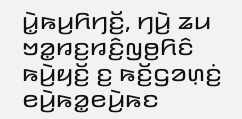ꤣꤧ꤭ꤒꤣ꤬ꤖꤚꤢꤩ꤬, ꤚꤣꤧ꤬ ꤘꤣ ꤠꤤ꤭ꤙꤢ꤬ꤙꤢꤨ꤬ꤜꤥ꤬ꤖꤢꤨ ꤒꤣꤧ꤬ꤟꤢꤩ꤬ ꤢ꤬ ꤒꤢꤩ꤬ꤞꤤꤛ꤫ꤢꤦ꤬ ꤕꤣꤧ꤬ꤒꤤ꤭ꤕꤣꤧ꤬ꤒꤢ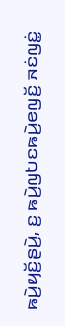ꤒꤣꤧ꤬ꤟꤢꤩ꤬ꤔꤣꤧ꤬, ꤢ꤬ ꤒꤣꤧ꤬ꤜꤝꤢꤒꤣꤧ꤬ꤕꤜꤢꤩ꤬ ꤏꤢꤦꤜꤢꤦ꤭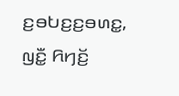ꤢ꤬ꤋꤝꤢ꤬ꤢ꤬ꤋꤛꤢ꤭, ꤜꤢꤪ꤭ ꤖꤚꤢꤩ꤬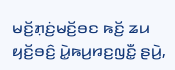ꤗꤢꤩ꤬ꤊ꤫ꤢꤦ꤬ꤗꤢꤩ꤬ꤋꤢ ꤒꤢꤩ꤬ ꤘꤣ ꤟꤢꤩ꤬ꤋꤢꤨ꤬ ꤣꤧ꤭ꤒꤣ꤬ꤙꤢ꤬ꤜꤢꤪ꤭ ꤔꤣꤧ꤬,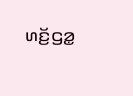ꤛꤢꤩ꤬ꤞꤤ꤭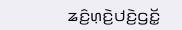ꤘꤢꤨ꤬ꤛ꤫ꤢꤧ꤬ꤓꤢꤧ꤬ꤞꤢꤩ꤭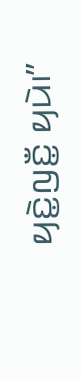ꤟꤢꤧ꤭ꤜꤢꤪ꤭ ꤟꤣꤧ꤯”